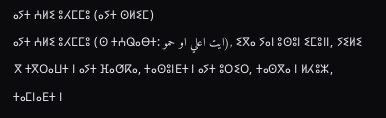ⴰⵢⵜ ⵄⵍⵉ ⵓⵃⵎⵎⵓ (ⴰⵢⵜ ⵙⵍⵉⵎ)
ⴰⵢⵜ ⵄⵍⵉ ⵓⵃⵎⵎⵓ (ⵙ ⵜⵄⵕⴰⴱⵜ: ايت اعلي او حمو), ⵉⴳⴰ ⵢⴰⵏ ⵓⵙⵓⵏ ⵉⵎⵓⵏⵏ, ⵢⵉⵍⵉ ⴳ ⵜⴳⵔⴰⵡⵜ ⵏ ⴰⵢⵜ ⴼⴰⵚⴽⴰ, ⵜⴰⵙⵓⵏⴹⵜ ⵏ ⴰⵢⵜ ⵓⵔⵉⵔ, ⵜⴰⵙⴳⴰ ⵏ ⵍⵃⵓⵣ, ⵜⴰⵎⵏⴰⴹⵜ ⵏ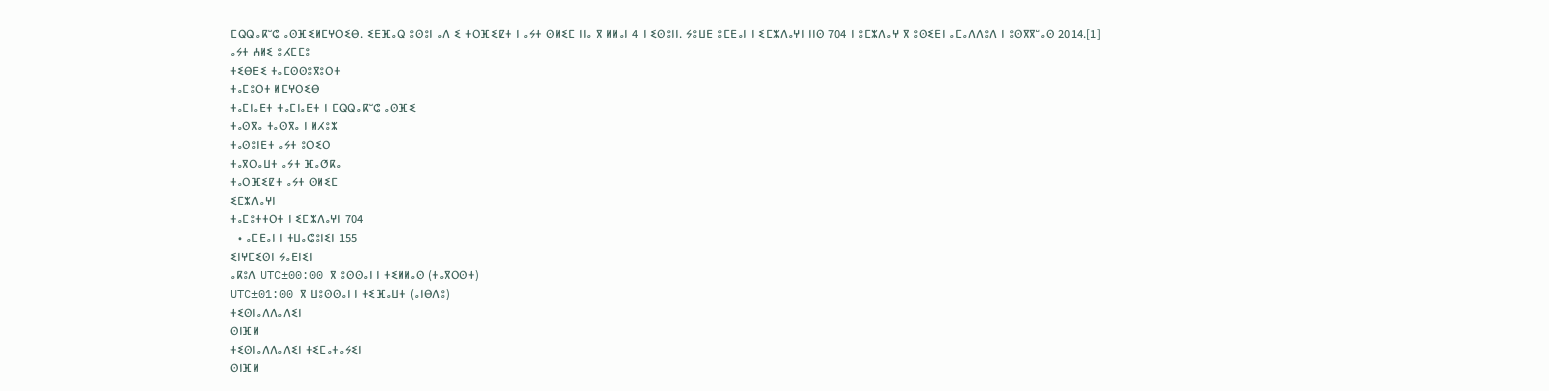ⵎⵕⵕⴰⴽⵯⵛ ⴰⵙⴼⵉⵍⵎⵖⵔⵉⴱ. ⵉⴹⴼⴰⵕ ⵓⵙⵓⵏ ⴰⴷ ⵉ ⵜⵔⴼⵉⵇⵜ ⵏ ⴰⵢⵜ ⵙⵍⵉⵎ ⵏⵏⴰ ⴳ ⵍⵍⴰⵏ 4 ⵏ ⵉⵙⵓⵏⵏ. ⵢⵓⵡⴹ ⵓⵎⴹⴰⵏ ⵏ ⵉⵎⵣⴷⴰⵖⵏ ⵏⵏⵙ 704 ⵏ ⵓⵎⵣⴷⴰⵖ ⴳ ⵓⵙⵉⴹⵏ ⴰⵎⴰⴷⴷⵓⴷ ⵏ ⵓⵙⴳⴳⵯⴰⵙ 2014.[1]
ⴰⵢⵜ ⵄⵍⵉ ⵓⵃⵎⵎⵓ
ⵜⵉⴱⴹⵉ ⵜⴰⵎⵙⵙⵓⴳⵓⵔⵜ
ⵜⴰⵎⵓⵔⵜ ⵍⵎⵖⵔⵉⴱ
ⵜⴰⵎⵏⴰⴹⵜ ⵜⴰⵎⵏⴰⴹⵜ ⵏ ⵎⵕⵕⴰⴽⵯⵛ ⴰⵙⴼⵉ
ⵜⴰⵙⴳⴰ ⵜⴰⵙⴳⴰ ⵏ ⵍⵃⵓⵣ
ⵜⴰⵙⵓⵏⴹⵜ ⴰⵢⵜ ⵓⵔⵉⵔ
ⵜⴰⴳⵔⴰⵡⵜ ⴰⵢⵜ ⴼⴰⵚⴽⴰ
ⵜⴰⵔⴼⵉⵇⵜ ⴰⵢⵜ ⵙⵍⵉⵎ
ⵉⵎⵣⴷⴰⵖⵏ
ⵜⴰⵎⵓⵜⵜⵔⵜ ⵏ ⵉⵎⵣⴷⴰⵖⵏ 704
  • ⴰⵎⴹⴰⵏ ⵏ ⵜⵡⴰⵛⵓⵏⵉⵏ 155
ⵉⵏⵖⵎⵉⵙⵏ ⵢⴰⴹⵏⵉⵏ
ⴰⴽⵓⴷ UTC±00:00 ⴳ ⵓⵙⵙⴰⵏ ⵏ ⵜⵉⵍⵍⴰⵙ (ⵜⴰⴳⵔⵙⵜ)
UTC±01:00 ⴳ ⵡⵓⵙⵙⴰⵏ ⵏ ⵜⵉⴼⴰⵡⵜ (ⴰⵏⴱⴷⵓ)
ⵜⵉⵙⵏⴰⴷⴷⴰⴷⵉⵏ
ⵙⵏⴼⵍ
ⵜⵉⵙⵏⴰⴷⴷⴰⴷⵉⵏ ⵜⵉⵎⴰⵜⴰⵢⵉⵏ
ⵙⵏⴼⵍ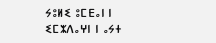ⵢⵓⵍⵉ ⵓⵎⴹⴰⵏ ⵏ ⵉⵎⵣⴷⴰⵖⵏ ⵏ ⴰⵢⵜ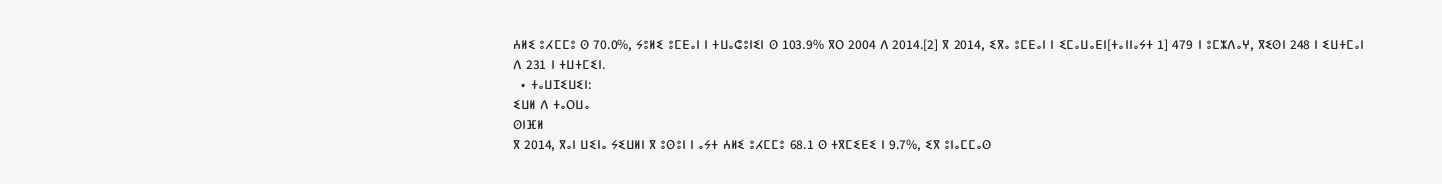ⵄⵍⵉ ⵓⵃⵎⵎⵓ ⵙ 70.0%, ⵢⵓⵍⵉ ⵓⵎⴹⴰⵏ ⵏ ⵜⵡⴰⵛⵓⵏⵉⵏ ⵙ 103.9% ⴳⵔ 2004 ⴷ 2014.[2] ⴳ 2014, ⵉⴳⴰ ⵓⵎⴹⴰⵏ ⵏ ⵉⵎⴰⵡⴰⴹⵏ[ⵜⴰⵏⵏⴰⵢⵜ 1] 479 ⵏ ⵓⵎⵣⴷⴰⵖ, ⴳⵉⵙⵏ 248 ⵏ ⵉⵡⵜⵎⴰⵏ ⴷ 231 ⵏ ⵜⵡⵜⵎⵉⵏ.
  • ⵜⴰⵡⵊⵉⵡⵉⵏ:
ⵉⵡⵍ ⴷ ⵜⴰⵔⵡⴰ
ⵙⵏⴼⵍ
ⴳ 2014, ⴳⴰⵏ ⵡⵉⵏⴰ ⵢⵉⵡⵍⵏ ⴳ ⵓⵙⵓⵏ ⵏ ⴰⵢⵜ ⵄⵍⵉ ⵓⵃⵎⵎⵓ 68.1 ⵙ ⵜⴳⵎⵉⴹⵉ ⵏ 9.7%, ⵉⴳ ⵓⵏⴰⵎⵎⴰⵙ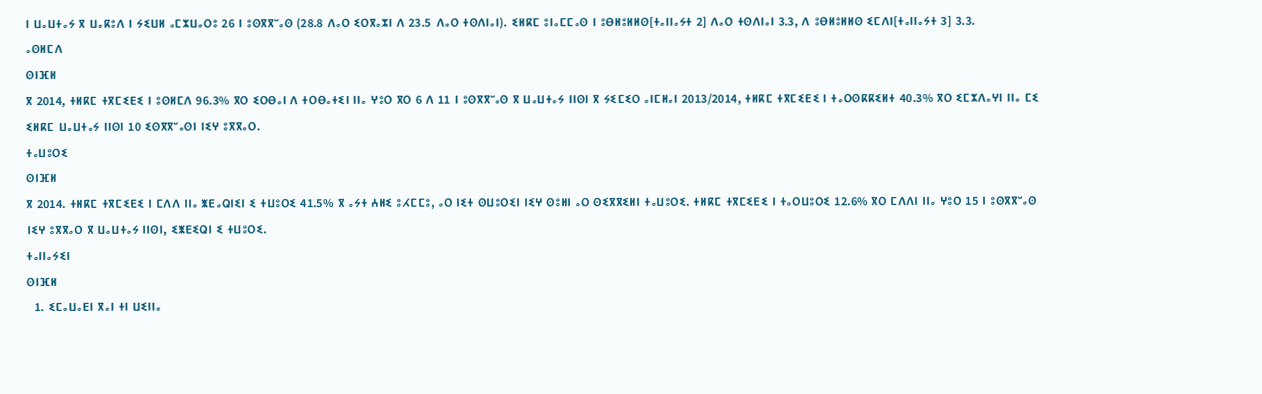ⵏ ⵡⴰⵡⵜⴰⵢ ⴳ ⵡⴰⴽⵓⴷ ⵏ ⵢⵉⵡⵍ ⴰⵎⵣⵡⴰⵔⵓ 26 ⵏ ⵓⵙⴳⴳⵯⴰⵙ (28.8 ⴷⴰⵔ ⵉⵔⴳⴰⵣⵏ ⴷ 23.5 ⴷⴰⵔ ⵜⵙⴷⵏⴰⵏ). ⵉⵍⴽⵎ ⵓⵏⴰⵎⵎⴰⵙ ⵏ ⵓⴱⵍⵓⵍⵍⵙ[ⵜⴰⵏⵏⴰⵢⵜ 2] ⴷⴰⵔ ⵜⵙⴷⵏⴰⵏ 3.3, ⴷ ⵓⴱⵍⵓⵍⵍⵙ ⵉⵎⴷⵏ[ⵜⴰⵏⵏⴰⵢⵜ 3] 3.3.
ⴰⵙⵍⵎⴷ
ⵙⵏⴼⵍ
ⴳ 2014, ⵜⵍⴽⵎ ⵜⴳⵎⵉⴹⵉ ⵏ ⵓⵙⵍⵎⴷ 96.3% ⴳⵔ ⵉⵔⴱⴰⵏ ⴷ ⵜⵔⴱⴰⵜⵉⵏ ⵏⵏⴰ ⵖⵓⵔ ⴳⵔ 6 ⴷ 11 ⵏ ⵓⵙⴳⴳⵯⴰⵙ ⴳ ⵡⴰⵡⵜⴰⵢ ⵏⵏⵙⵏ ⴳ ⵢⵉⵎⵉⵔ ⴰⵏⵎⵍⴰⵏ 2013/2014, ⵜⵍⴽⵎ ⵜⴳⵎⵉⴹⵉ ⵏ ⵜⴰⵔⵙⴽⴽⵉⵍⵜ 40.3% ⴳⵔ ⵉⵎⵣⴷⴰⵖⵏ ⵏⵏⴰ ⵎⵉ ⵉⵍⴽⵎ ⵡⴰⵡⵜⴰⵢ ⵏⵏⵙⵏ 10 ⵉⵙⴳⴳⵯⴰⵙⵏ ⵏⵉⵖ ⵓⴳⴳⴰⵔ.
ⵜⴰⵡⵓⵔⵉ
ⵙⵏⴼⵍ
ⴳ 2014. ⵜⵍⴽⵎ ⵜⴳⵎⵉⴹⵉ ⵏ ⵎⴷⴷ ⵏⵏⴰ ⵥⴹⴰⵕⵏⵉⵏ ⵉ ⵜⵡⵓⵔⵉ 41.5% ⴳ ⴰⵢⵜ ⵄⵍⵉ ⵓⵃⵎⵎⵓ, ⴰⵔ ⵏⵉⵜ ⵙⵡⵓⵔⵉⵏ ⵏⵉⵖ ⵙⵓⵍⵏ ⴰⵔ ⵙⵉⴳⴳⵉⵍⵏ ⵜⴰⵡⵓⵔⵉ. ⵜⵍⴽⵎ ⵜⴳⵎⵉⴹⵉ ⵏ ⵜⴰⵔⵡⵓⵔⵉ 12.6% ⴳⵔ ⵎⴷⴷⵏ ⵏⵏⴰ ⵖⵓⵔ 15 ⵏ ⵓⵙⴳⴳⵯⴰⵙ ⵏⵉⵖ ⵓⴳⴳⴰⵔ ⴳ ⵡⴰⵡⵜⴰⵢ ⵏⵏⵙⵏ, ⵉⵥⴹⵉⵕⵏ ⵉ ⵜⵡⵓⵔⵉ.
ⵜⴰⵏⵏⴰⵢⵉⵏ
ⵙⵏⴼⵍ
  1. ⵉⵎⴰⵡⴰⴹⵏ ⴳⴰⵏ ⵜⵏ ⵡⵉⵏⵏⴰ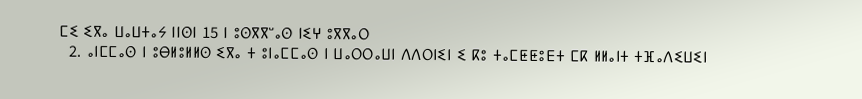ⵎⵉ ⵉⴳⴰ ⵡⴰⵡⵜⴰⵢ ⵏⵏⵙⵏ 15 ⵏ ⵓⵙⴳⴳⵯⴰⵙ ⵏⵉⵖ ⵓⴳⴳⴰⵔ
  2. ⴰⵏⵎⵎⴰⵙ ⵏ ⵓⴱⵍⵓⵍⵍⵙ ⵉⴳⴰ ⵜ ⵓⵏⴰⵎⵎⴰⵙ ⵏ ⵡⴰⵔⵔⴰⵡⵏ ⴷⴷⵔⵏⵉⵏ ⵉ ⴽⵓ ⵜⴰⵎⵟⵟⵓⴹⵜ ⵎⴽ ⵍⵍⴰⵏⵜ ⵜⴼⴰⴷⵉⵡⵉⵏ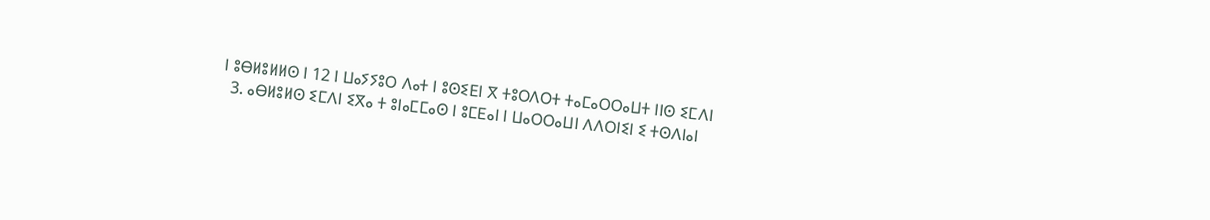ⵏ ⵓⴱⵍⵓⵍⵍⵙ ⵏ 12 ⵏ ⵡⴰⵢⵢⵓⵔ ⴷⴰⵜ ⵏ ⵓⵙⵉⴹⵏ ⴳ ⵜⵓⵔⴷⵔⵜ ⵜⴰⵎⴰⵔⵔⴰⵡⵜ ⵏⵏⵙ ⵉⵎⴷⵏ
  3. ⴰⴱⵍⵓⵍⵙ ⵉⵎⴷⵏ ⵉⴳⴰ ⵜ ⵓⵏⴰⵎⵎⴰⵙ ⵏ ⵓⵎⴹⴰⵏ ⵏ ⵡⴰⵔⵔⴰⵡⵏ ⴷⴷⵔⵏⵉⵏ ⵉ ⵜⵙⴷⵏⴰⵏ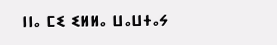ⵏⵏⴰ ⵎⵉ ⵉⵍⵍⴰ ⵡⴰⵡⵜⴰⵢ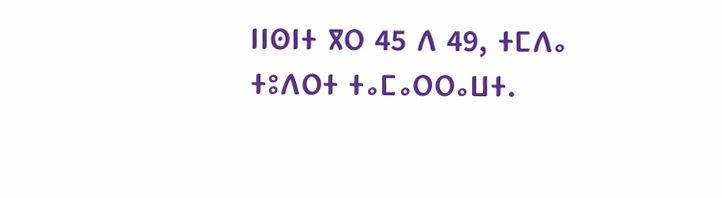ⵏⵏⵙⵏⵜ ⴳⵔ 45 ⴷ 49, ⵜⵎⴷⴰ ⵜⵓⴷⵔⵜ ⵜⴰⵎⴰⵔⵔⴰⵡⵜ.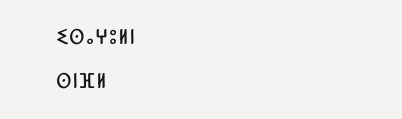ⵉⵙⴰⵖⵓⵍⵏ
ⵙⵏⴼⵍ